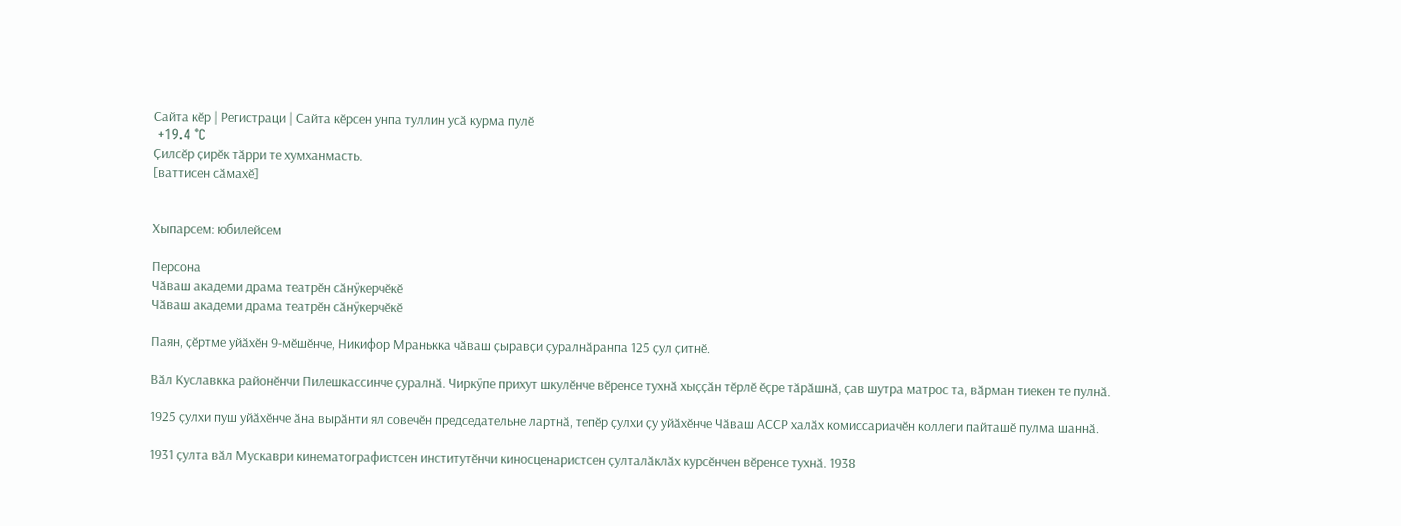Сайта кӗр | Регистраци | Сайта кӗрсен унпа туллин усӑ курма пулӗ
 +19.4 °C
Ҫилсӗр ҫирӗк тӑрри те хумханмасть.
[ваттисен сӑмахӗ]


Хыпарсем: юбилейсем

Персона
Чӑваш академи драма театрӗн сӑнӳкерчӗкӗ
Чӑваш академи драма театрӗн сӑнӳкерчӗкӗ

Паян, ҫӗртме уйӑхӗн 9-мӗшӗнче, Никифор Мранькка чӑваш ҫыравҫи ҫуралнӑранпа 125 ҫул ҫитнӗ.

Вӑл Куславкка районӗнчи Пилешкассинче ҫуралнӑ. Чиркӳпе прихут шкулӗнче вӗренсе тухнӑ хыҫҫӑн тӗрлӗ ӗҫре тӑрӑшнӑ, ҫав шутра матрос та, вӑрман тиекен те пулнӑ.

1925 ҫулхи пуш уйӑхӗнче ӑна вырӑнти ял совечӗн председательне лартнӑ, тепӗр ҫулхи ҫу уйӑхӗнче Чӑваш АССР халӑх комиссариачӗн коллеги пайташӗ пулма шаннӑ.

1931 ҫулта вӑл Мускаври кинематографистсен институтӗнчи киносценаристсен ҫулталӑклӑх курсӗнчен вӗренсе тухнӑ. 1938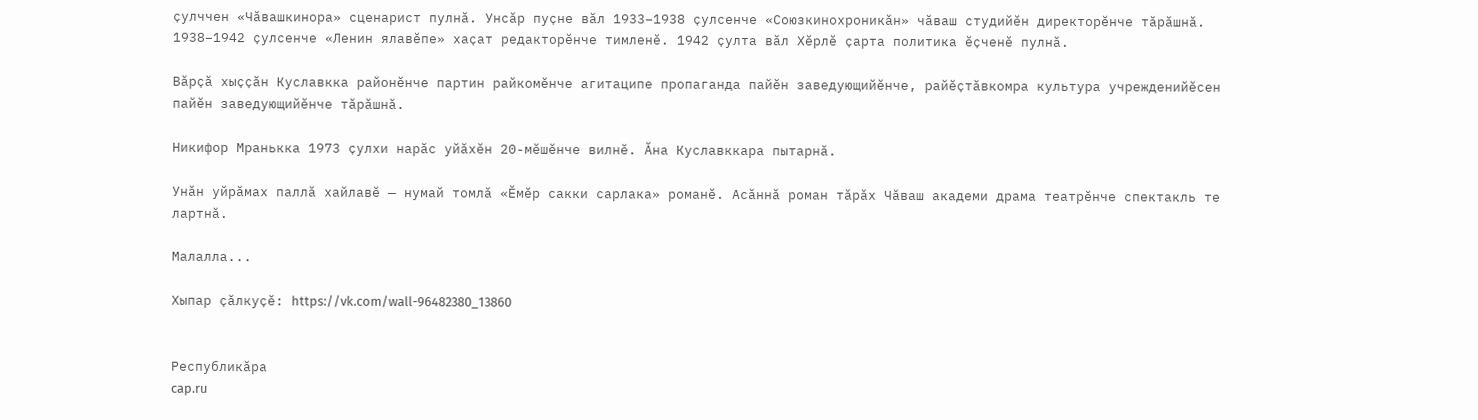ҫулччен «Чӑвашкинора» сценарист пулнӑ. Унсӑр пуҫне вӑл 1933–1938 ҫулсенче «Союзкинохроникӑн» чӑваш студийӗн директорӗнче тӑрӑшнӑ. 1938–1942 ҫулсенче «Ленин ялавӗпе» хаҫат редакторӗнче тимленӗ. 1942 ҫулта вӑл Хӗрлӗ ҫарта политика ӗҫченӗ пулнӑ.

Вӑрҫӑ хыҫҫӑн Куславкка районӗнче партин райкомӗнче агитаципе пропаганда пайӗн заведующийӗнче, райӗҫтӑвкомра культура учрежденийӗсен пайӗн заведующийӗнче тӑрӑшнӑ.

Никифор Мранькка 1973 ҫулхи нарӑс уйӑхӗн 20-мӗшӗнче вилнӗ. Ӑна Куславккара пытарнӑ.

Унӑн уйрӑмах паллӑ хайлавӗ — нумай томлӑ «Ӗмӗр сакки сарлака» романӗ. Асӑннӑ роман тӑрӑх Чӑваш академи драма театрӗнче спектакль те лартнӑ.

Малалла...

Хыпар ҫӑлкуҫӗ: https://vk.com/wall-96482380_13860


Республикӑра
cap.ru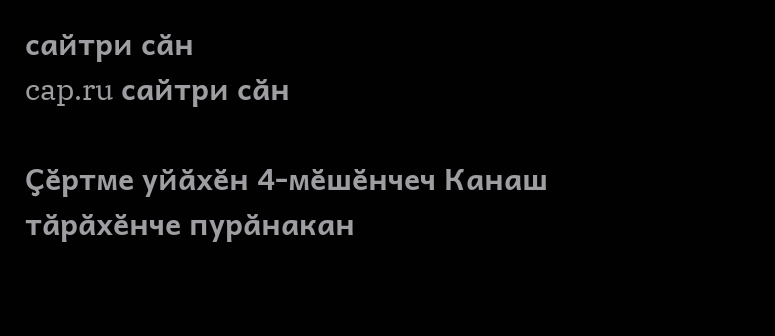сайтри сӑн
cap.ru сайтри сӑн

Ҫӗртме уйӑхӗн 4-мӗшӗнчеч Канаш тӑрӑхӗнче пурӑнакан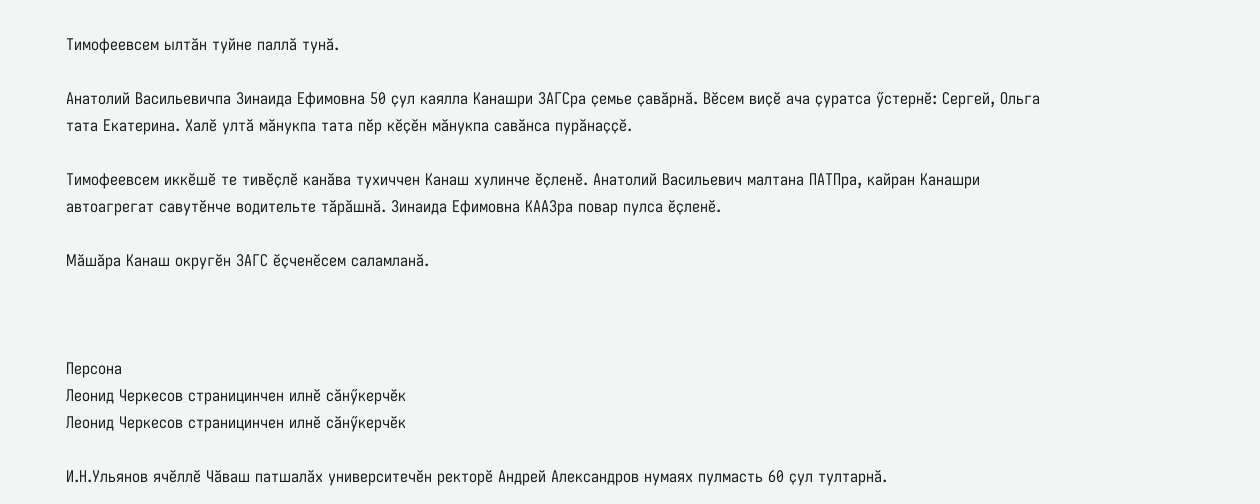Тимофеевсем ылтӑн туйне паллӑ тунӑ.

Анатолий Васильевичпа Зинаида Ефимовна 50 ҫул каялла Канашри ЗАГСра ҫемье ҫавӑрнӑ. Вӗсем виҫӗ ача ҫуратса ӳстернӗ: Сергей, Ольга тата Екатерина. Халӗ ултӑ мӑнукпа тата пӗр кӗҫӗн мӑнукпа савӑнса пурӑнаҫҫӗ.

Тимофеевсем иккӗшӗ те тивӗҫлӗ канӑва тухиччен Канаш хулинче ӗҫленӗ. Анатолий Васильевич малтана ПАТПра, кайран Канашри автоагрегат савутӗнче водительте тӑрӑшнӑ. Зинаида Ефимовна КААЗра повар пулса ӗҫленӗ.

Мӑшӑра Канаш округӗн ЗАГС ӗҫченӗсем саламланӑ.



Персона
Леонид Черкесов страницинчен илнӗ сӑнӳкерчӗк
Леонид Черкесов страницинчен илнӗ сӑнӳкерчӗк

И.Н.Ульянов ячӗллӗ Чӑваш патшалӑх университечӗн ректорӗ Андрей Александров нумаях пулмасть 60 ҫул тултарнӑ.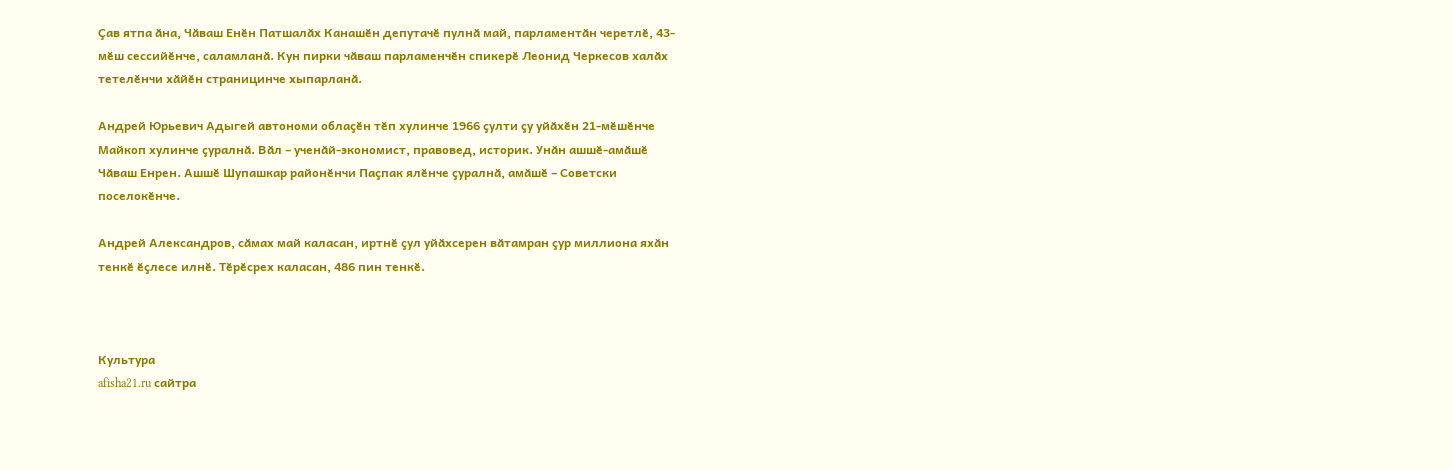Ҫав ятпа ӑна, Чӑваш Енӗн Патшалӑх Канашӗн депутачӗ пулнӑ май, парламентӑн черетлӗ, 43-мӗш сессийӗнче, саламланӑ. Кун пирки чӑваш парламенчӗн спикерӗ Леонид Черкесов халӑх тетелӗнчи хӑйӗн страницинче хыпарланӑ.

Андрей Юрьевич Адыгей автономи облаҫӗн тӗп хулинче 1966 ҫулти ҫу уйӑхӗн 21-мӗшӗнче Майкоп хулинче ҫуралнӑ. Вӑл – ученӑй-экономист, правовед, историк. Унӑн ашшӗ-амӑшӗ Чӑваш Енрен. Ашшӗ Шупашкар районӗнчи Паҫпак ялӗнче ҫуралнӑ, амӑшӗ – Советски поселокӗнче.

Андрей Александров, сӑмах май каласан, иртнӗ ҫул уйӑхсерен вӑтамран ҫур миллиона яхӑн тенкӗ ӗҫлесе илнӗ. Тӗрӗсрех каласан, 486 пин тенкӗ.



Культура
afisha21.ru сайтра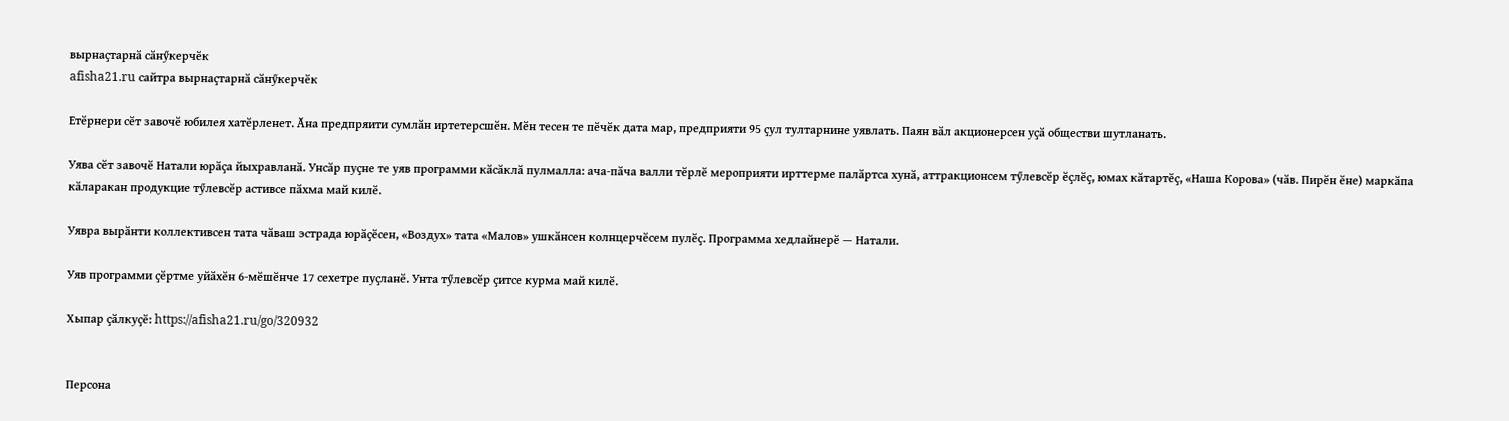вырнаҫтарнӑ сӑнӳкерчӗк
afisha21.ru сайтра вырнаҫтарнӑ сӑнӳкерчӗк

Етӗрнери сӗт завочӗ юбилея хатӗрленет. Ӑна предпряити сумлӑн иртетерсшӗн. Мӗн тесен те пӗчӗк дата мар, предприяти 95 ҫул тултарнине уявлать. Паян вӑл акционерсен уҫӑ обществи шутланать.

Уява сӗт завочӗ Натали юрӑҫа йыхравланӑ. Унсӑр пуҫне те уяв программи кӑсӑклӑ пулмалла: ача-пӑча валли тӗрлӗ мероприяти ирттерме палӑртса хунӑ, аттракционсем тӳлевсӗр ӗҫлӗҫ, юмах кӑтартӗҫ, «Наша Корова» (чӑв. Пирӗн ӗне) маркӑпа кӑларакан продукцие тӳлевсӗр астивсе пӑхма май килӗ.

Уявра вырӑнти коллективсен тата чӑваш эстрада юрӑҫӗсен, «Воздух» тата «Малов» ушкӑнсен колнцерчӗсем пулӗҫ. Программа хедлайнерӗ — Натали.

Уяв программи ҫӗртме уйӑхӗн 6-мӗшӗнче 17 сехетре пуҫланӗ. Унта тӳлевсӗр ҫитсе курма май килӗ.

Хыпар ҫӑлкуҫӗ: https://afisha21.ru/go/320932


Персона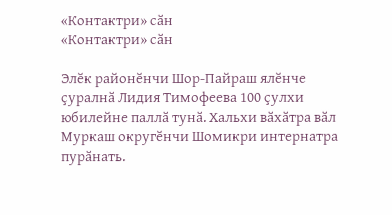«Контактри» сӑн
«Контактри» сӑн

Элӗк районӗнчи Шор-Пайраш ялӗнче ҫуралнӑ Лидия Тимофеева 100 ҫулхи юбилейне паллӑ тунӑ. Хальхи вӑхӑтра вӑл Муркаш округӗнчи Шомикри интернатра пурӑнать.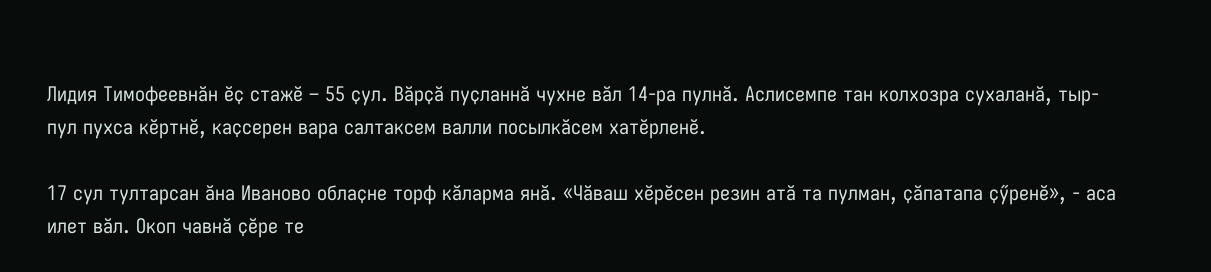Лидия Тимофеевнӑн ӗҫ стажӗ – 55 ҫул. Вӑрҫӑ пуҫланнӑ чухне вӑл 14-ра пулнӑ. Аслисемпе тан колхозра сухаланӑ, тыр-пул пухса кӗртнӗ, каҫсерен вара салтаксем валли посылкӑсем хатӗрленӗ.

17 сул тултарсан ӑна Иваново облаҫне торф кӑларма янӑ. «Чӑваш хӗрӗсен резин атӑ та пулман, ҫӑпатапа ҫӳренӗ», - аса илет вӑл. Окоп чавнӑ ҫӗре те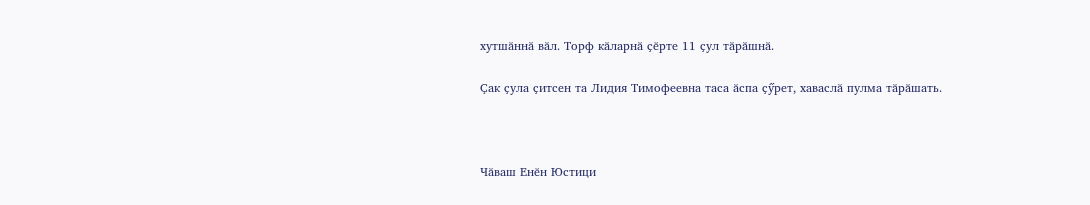хутшӑннӑ вӑл. Торф кӑларнӑ ҫӗрте 11 ҫул тӑрӑшнӑ.

Ҫак ҫула ҫитсен та Лидия Тимофеевна таса ӑспа ҫӳрет, хаваслӑ пулма тӑрӑшать.



Чӑваш Енӗн Юстици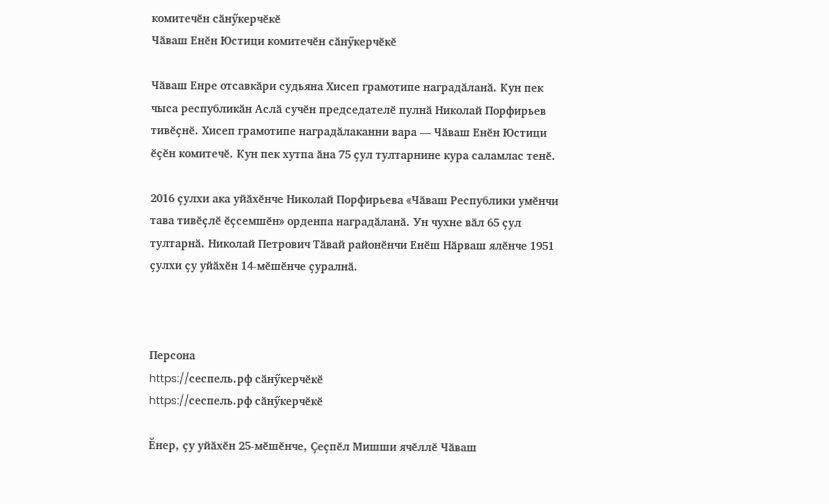комитечӗн сӑнӳкерчӗкӗ
Чӑваш Енӗн Юстици комитечӗн сӑнӳкерчӗкӗ

Чӑваш Енре отсавкӑри судьяна Хисеп грамотипе наградӑланӑ. Кун пек чыса республикӑн Аслӑ сучӗн председателӗ пулнӑ Николай Порфирьев тивӗҫнӗ. Хисеп грамотипе наградӑлаканни вара — Чӑваш Енӗн Юстици ӗҫӗн комитечӗ. Кун пек хутпа ӑна 75 ҫул тултарнине кура саламлас тенӗ.

2016 ҫулхи ака уйӑхӗнче Николай Порфирьева «Чӑваш Республики умӗнчи тава тивӗҫлӗ ӗҫсемшӗн» орденпа наградӑланӑ. Ун чухне вӑл 65 ҫул тултарнӑ. Николай Петрович Тӑвай районӗнчи Енӗш Нӑрваш ялӗнче 1951 ҫулхи ҫу уйӑхӗн 14-мӗшӗнче ҫуралнӑ.



Персона
https://сеспель.рф сӑнӳкерчӗкӗ
https://сеспель.рф сӑнӳкерчӗкӗ

Ӗнер, ҫу уйӑхӗн 25-мӗшӗнче, Ҫеҫпӗл Мишши ячӗллӗ Чӑваш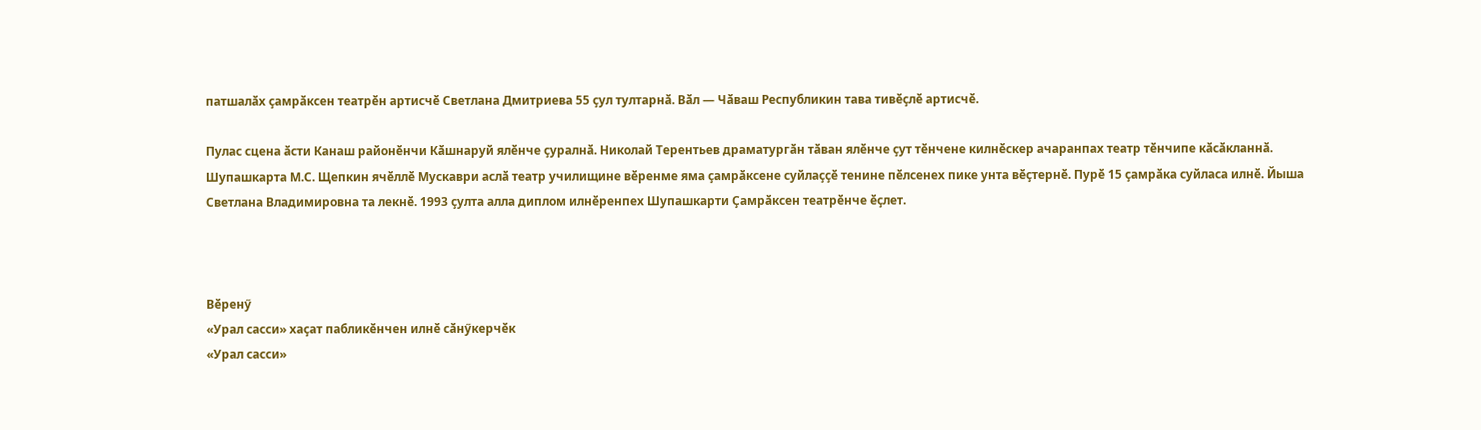патшалӑх ҫамрӑксен театрӗн артисчӗ Светлана Дмитриева 55 ҫул тултарнӑ. Вӑл — Чӑваш Республикин тава тивӗҫлӗ артисчӗ.

Пулас сцена ӑсти Канаш районӗнчи Кӑшнаруй ялӗнче ҫуралнӑ. Николай Терентьев драматургӑн тӑван ялӗнче ҫут тӗнчене килнӗскер ачаранпах театр тӗнчипе кӑсӑкланнӑ. Шупашкарта М.С. Щепкин ячӗллӗ Мускаври аслӑ театр училищине вӗренме яма ҫамрӑксене суйлаҫҫӗ тенине пӗлсенех пике унта вӗҫтернӗ. Пурӗ 15 ҫамрӑка суйласа илнӗ. Йыша Светлана Владимировна та лекнӗ. 1993 ҫулта алла диплом илнӗренпех Шупашкарти Ҫамрӑксен театрӗнче ӗҫлет.



Вӗренӳ
«Урал сасси» хаҫат пабликӗнчен илнӗ сӑнӳкерчӗк
«Урал сасси»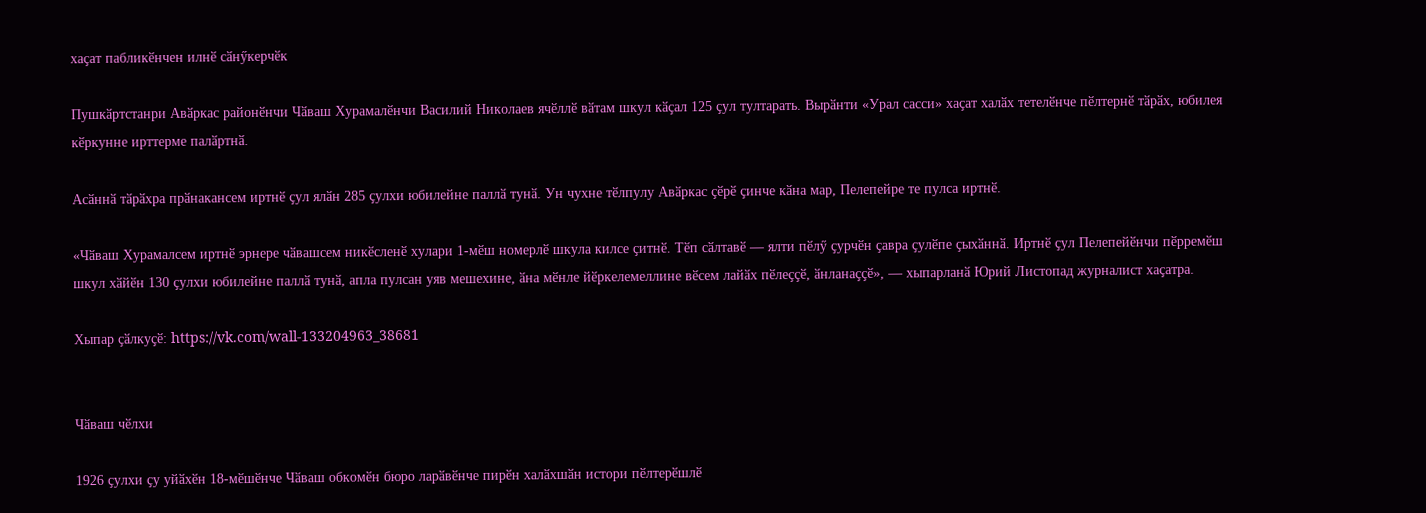хаҫат пабликӗнчен илнӗ сӑнӳкерчӗк

Пушкӑртстанри Авӑркас районӗнчи Чӑваш Хурамалӗнчи Василий Николаев ячӗллӗ вӑтам шкул кӑҫал 125 ҫул тултарать. Вырӑнти «Урал сасси» хаҫат халӑх тетелӗнче пӗлтернӗ тӑрӑх, юбилея кӗркунне ирттерме палӑртнӑ.

Асӑннӑ тӑрӑхра прӑнакансем иртнӗ ҫул ялӑн 285 ҫулхи юбилейне паллӑ тунӑ. Ун чухне тӗлпулу Авӑркас ҫӗрӗ ҫинче кӑна мар, Пелепейре те пулса иртнӗ.

«Чӑваш Хурамалсем иртнӗ эрнере чӑвашсем никӗсленӗ хулари 1-мӗш номерлӗ шкула килсе ҫитнӗ. Тӗп сӑлтавӗ — ялти пӗлӳ ҫурчӗн ҫавра ҫулӗпе ҫыхӑннӑ. Иртнӗ ҫул Пелепейӗнчи пӗрремӗш шкул хӑйӗн 130 ҫулхи юбилейне паллӑ тунӑ, апла пулсан уяв мешехине, ӑна мӗнле йӗркелемеллине вӗсем лайӑх пӗлеҫҫӗ, ӑнланаҫҫӗ», — хыпарланӑ Юрий Листопад журналист хаҫатра.

Хыпар ҫӑлкуҫӗ: https://vk.com/wall-133204963_38681


Чӑваш чӗлхи

1926 ҫулхи ҫу уйӑхӗн 18-мӗшӗнче Чӑваш обкомӗн бюро ларӑвӗнче пирӗн халӑхшӑн истори пӗлтерӗшлӗ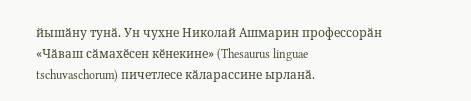йышӑну тунӑ. Ун чухне Николай Ашмарин профессорӑн «Чӑваш сӑмахӗсен кӗнекине» (Thesaurus linguae tschuvaschorum) пичетлесе кӑларассине ырланӑ.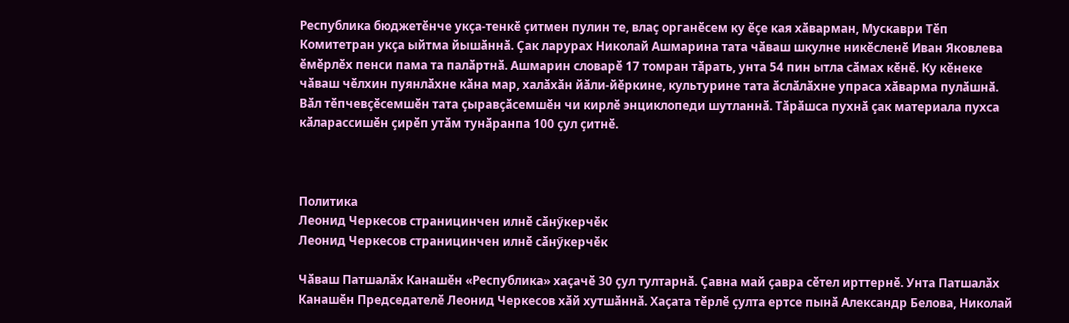Республика бюджетӗнче укҫа-тенкӗ ҫитмен пулин те, влаҫ органӗсем ку ӗҫе кая хӑварман, Мускаври Тӗп Комитетран укҫа ыйтма йышӑннӑ. Ҫак ларурах Николай Ашмарина тата чӑваш шкулне никӗсленӗ Иван Яковлева ӗмӗрлӗх пенси пама та палӑртнӑ. Ашмарин словарӗ 17 томран тӑрать, унта 54 пин ытла сӑмах кӗнӗ. Ку кӗнеке чӑваш чӗлхин пуянлӑхне кӑна мар, халӑхӑн йӑли-йӗркине, культурине тата ӑслӑлӑхне упраса хӑварма пулӑшнӑ. Вӑл тӗпчевҫӗсемшӗн тата ҫыравҫӑсемшӗн чи кирлӗ энциклопеди шутланнӑ. Тӑрӑшса пухнӑ ҫак материала пухса кӑларассишӗн ҫирӗп утӑм тунӑранпа 100 ҫул ҫитнӗ.



Политика
Леонид Черкесов страницинчен илнӗ сӑнӳкерчӗк
Леонид Черкесов страницинчен илнӗ сӑнӳкерчӗк

Чӑваш Патшалӑх Канашӗн «Республика» хаҫачӗ 30 ҫул тултарнӑ. Ҫавна май ҫавра сӗтел ирттернӗ. Унта Патшалӑх Канашӗн Председателӗ Леонид Черкесов хӑй хутшӑннӑ. Хаҫата тӗрлӗ ҫулта ертсе пынӑ Александр Белова, Николай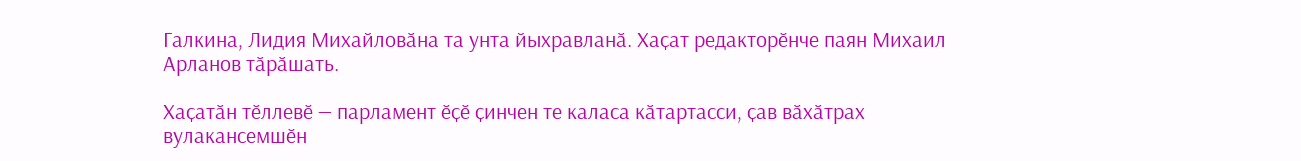Галкина, Лидия Михайловӑна та унта йыхравланӑ. Хаҫат редакторӗнче паян Михаил Арланов тӑрӑшать.

Хаҫатӑн тӗллевӗ — парламент ӗҫӗ ҫинчен те каласа кӑтартасси, ҫав вӑхӑтрах вулакансемшӗн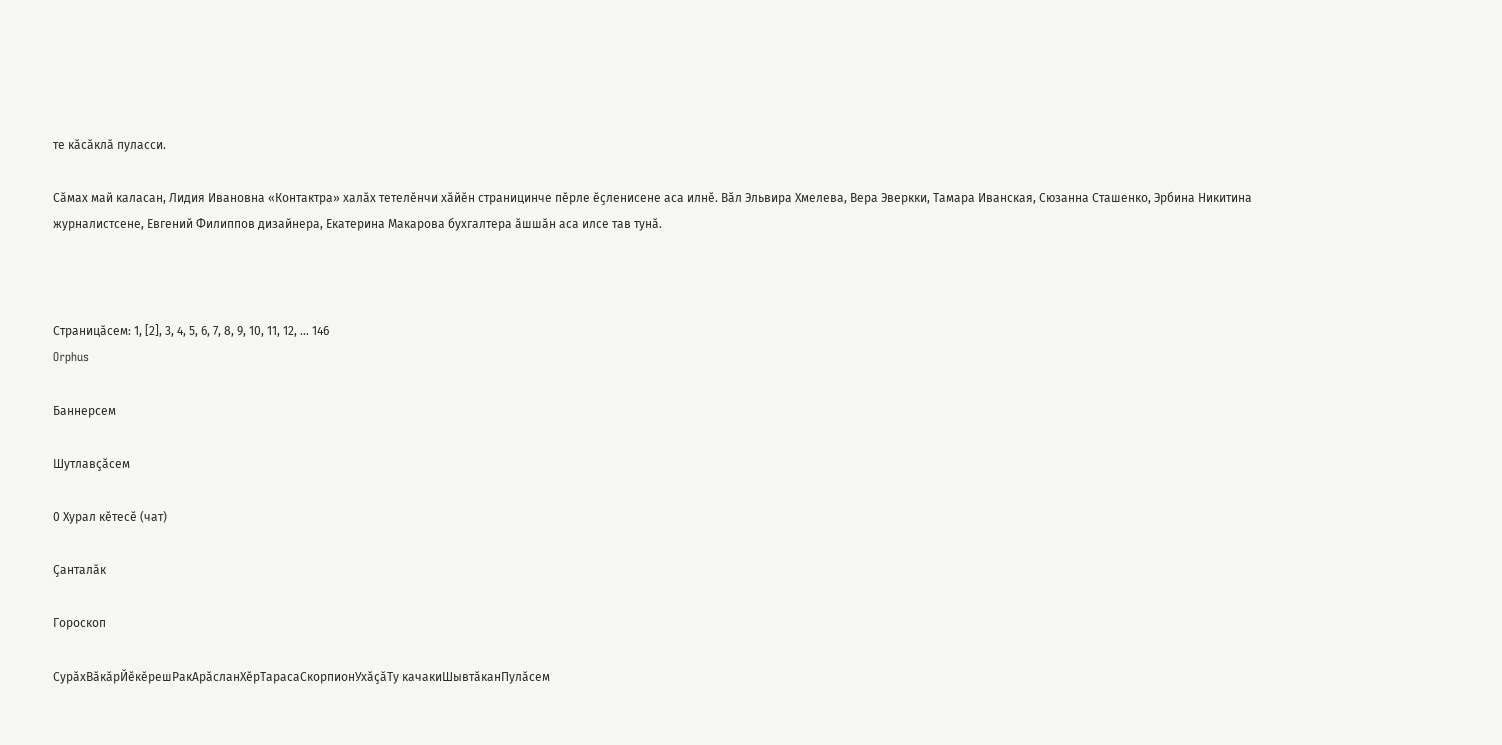те кӑсӑклӑ пуласси.

Сӑмах май каласан, Лидия Ивановна «Контактра» халӑх тетелӗнчи хӑйӗн страницинче пӗрле ӗҫленисене аса илнӗ. Вӑл Эльвира Хмелева, Вера Эверкки, Тамара Иванская, Сюзанна Сташенко, Эрбина Никитина журналистсене, Евгений Филиппов дизайнера, Екатерина Макарова бухгалтера ӑшшӑн аса илсе тав тунӑ.



Страницӑсем: 1, [2], 3, 4, 5, 6, 7, 8, 9, 10, 11, 12, ... 146
Orphus

Баннерсем

Шутлавҫӑсем

0 Хурал кӗтесӗ (чат)

Ҫанталӑк

Гороскоп

СурӑхВӑкӑрЙӗкӗрешРакАрӑсланХӗрТарасаСкорпионУхӑҫӑТу качакиШывтӑканПулӑсем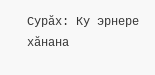Сурӑх: Ку эрнере хӑнана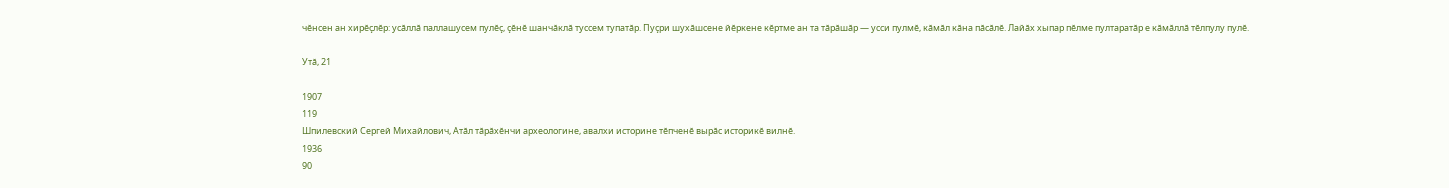чӗнсен ан хирӗҫлӗр: усӑллӑ паллашусем пулӗҫ, ҫӗнӗ шанчӑклӑ туссем тупатӑр. Пуҫри шухӑшсене йӗркене кӗртме ан та тӑрӑшӑр — усси пулмӗ, кӑмӑл кӑна пӑсӑлӗ. Лайӑх хыпар пӗлме пултаратӑр е кӑмӑллӑ тӗлпулу пулӗ.

Утӑ, 21

1907
119
Шпилевский Сергей Михайлович, Атӑл тӑрӑхӗнчи археологине, авалхи историне тӗпченӗ вырӑс историкӗ вилнӗ.
1936
90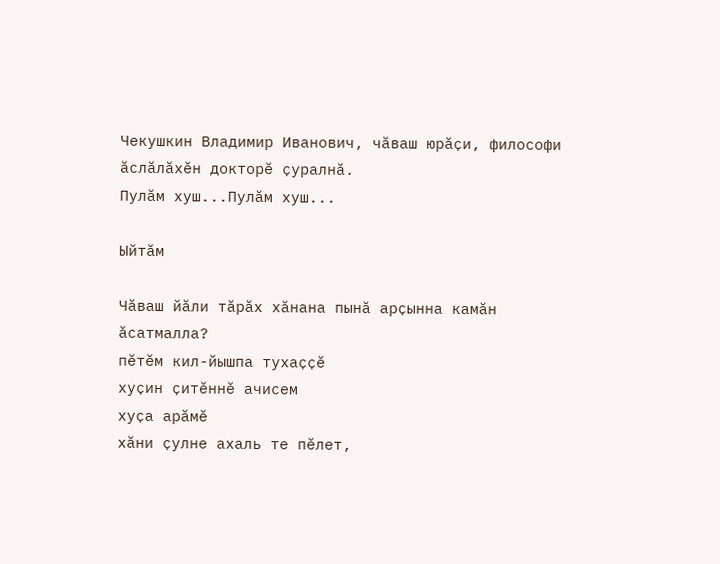Чекушкин Владимир Иванович, чӑваш юрӑҫи, философи ӑслӑлӑхӗн докторӗ ҫуралнӑ.
Пулӑм хуш...Пулӑм хуш...

Ыйтӑм

Чӑваш йӑли тӑрӑх хӑнана пынӑ арҫынна камӑн ӑсатмалла?
пӗтӗм кил-йышпа тухаҫҫӗ
хуҫин ҫитӗннӗ ачисем
хуҫа арӑмӗ
хӑни ҫулне ахаль те пӗлет,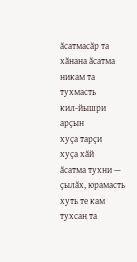ӑсатмасӑр та
хӑнана ӑсатма никам та тухмасть
кил-йышри арҫын
хуҫа тарҫи
хуҫа хӑй
ӑсатма тухни — ҫылӑх, юрамасть
хуть те кам тухсан та